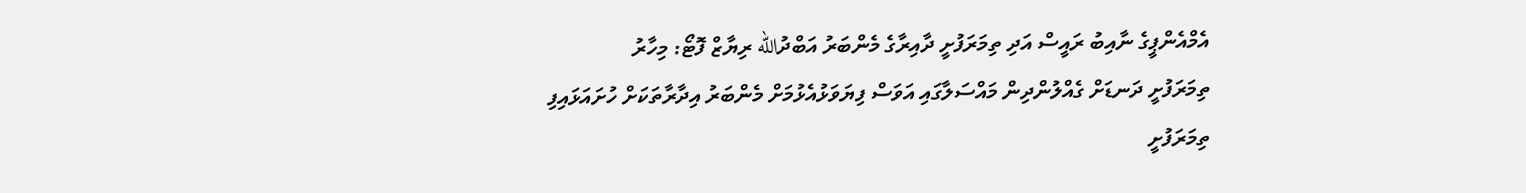އެމްއެންޕީގެ ނާއިބު ރައީސް އަދި ތިމަރަފުށީ ދާއިރާގެ މެންބަރު އަބްދުالله ރިޔާޒް ފޮޓޯ: މިހާރު
ތިމަރަފުށީ ދަނޑަށް ގެއްލުންދިން މައްސަލާގައި އަވަސް ފިޔަވަޅުއެޅުމަށް މެންބަރު އިދާރާތަކަށް ހުށައަޅައިފި
ތިމަރަފުށީ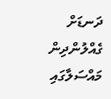ދަނޑަށް ގެއްލުންދިން މައްސަލާގައި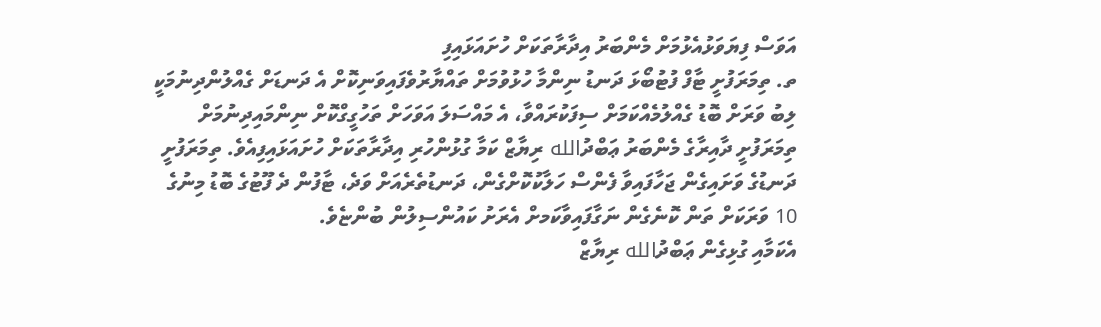އަވަސް ފިޔަވަޅުއެޅުމަށް މެންބަރު އިދާރާތަކަށް ހުށައަޅައިފި
ތ. ތިމަރަފުށީ ޓާފް ފުޓުބޯޅަ ދަނޑު ނިންމާ ހުޅުވުމަށް ތައްޔާރުވެފައިވަނިކޮށް އެ ދަނޑަށް ގެއްލުންދިނުމަކީ ލިބު ވަރަށް ބޮޑު ގެއްލުމެއްކަމަށް ސިފަކުރައްވާ، އެ މައްސަލަ އަވަހަށް ތަހުގީގްކޮށް ނިންމައިދިނުމަށް ތިމަރަފުށީ ދާއިރާގެ މެންބަރު ޢަބްދުالله ރިޔާޒް ކަމާ ގުޅުންހުރި އިދާރާތަކަށް ހުށައަޅައިފިއެވެ. ތިމަރަފުށީ ދަނޑުގެ ވަށައިގެން ޖަހާފައިވާ ފެންސް ހަލާކުކޮށްގެން، ދަނޑުތެރެއަށް ވަދެ، ޓާފުން ދެ ފޫޓުގެ ބޮޑު މިނުގެ 10 ވަރަކަށް ތަން ކޮނެގެން ނަގާފައިވާކަމށް އެރަށު ކައުންސިލުން ބުންޏެވެ.
އެކަމާއި ގުޅިގެން ޢަބްދުالله ރިޔާޒް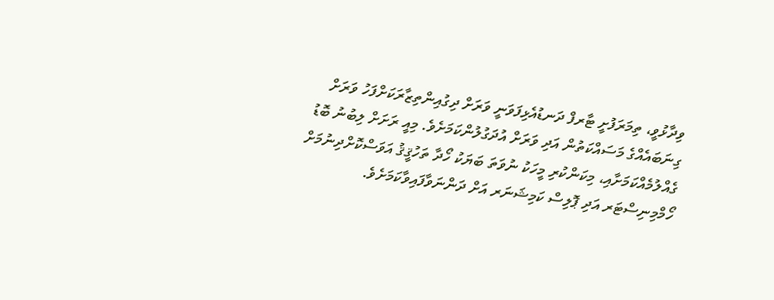ވިދާޅުވީ، ތިމަރަފުށީ ޓާރފް ދަނޑުއެޅިފަވަނީ ވަރަށް ދިގުއިންތިޒާރަކަށްފަހު ވަރަށް ގިނަބައެއްގެ މަސައްކަތުން އަދި ވަރަށް އުދަގުލުންކަމަށެވެ. މިއީ ރަށަށް ލިބުނު ބޮޑު ގެއްލުމެއްކަމަށާއި، މިކަންކުރި މީހަކު ނުވަތަ ބަޔަކު ހޯދާ ތަހުޤީޤު އަވަސްކޮށްދިނުމަށް ހޯމްމިނިސްޓަރ އަދި ޕޮލިސް ކަމިޝަނަރ އަށް ދަންނަވާފައިވާކަމަށެވެ.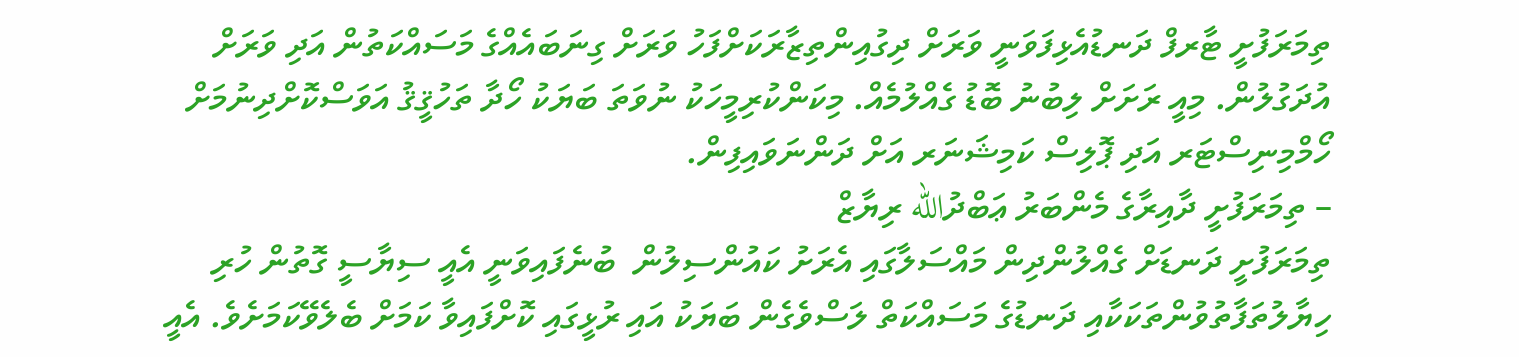ތިމަރަފުށީ ޓާރފް ދަނޑުއެޅިފަވަނީ ވަރަށް ދިގުއިންތިޒާރަކަށްފަހު ވަރަށް ގިނަބައެއްގެ މަސައްކަތުން އަދި ވަރަށް އުދަގުލުން. މިއީ ރަށަށް ލިބުނު ބޮޑު ގެއްލުމެއް. މިކަންކުރިމީހަކު ނުވަތަ ބަޔަކު ހޯދާ ތަހުޤީޤު އަވަސްކޮށްދިނުމަށް ހޯމްމިނިސްޓަރ އަދި ޕޮލިސް ކަމިޝަނަރ އަށް ދަންނަވައިފިން.
– ތިމަރަފުށީ ދާއިރާގެ މެންބަރު ޢަބްދުالله ރިޔާޒް
ތިމަރަފުށީ ދަނޑަށް ގެއްލުންދިން މައްސަލާގައި އެރަށު ކައުންސިލުން  ބުނެފައިވަނީ އެއީ ސިޔާސީ ގޮތުން ހުރި ހިޔާލުތަފާތުވުންތަކަކާއި ދަނޑުގެ މަސައްކަތް ލަސްވެގެން ބަޔަކު އައި ރުޅީގައި ކޮށްފައިވާ ކަމަށް ބެލެވޭކަމަށެވެ. އެއީ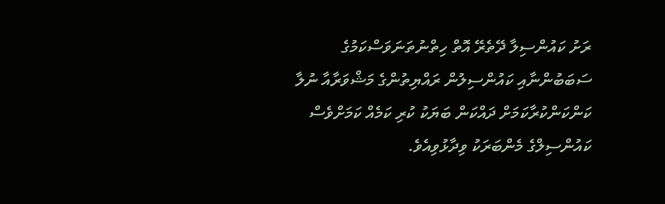ރަށު ކައުންސިލާ ދޭތެރޭ އޮތް ހިތްނުތަނަވަސްކަމުގެ ސަބަބުންނާއި ކައުންސިލުން ރައްޔިތުންގެ މަޝްވަރާއާ ނުލާ ކަންކަންކުރާކަމަށް ދައްކަން ބަޔަކު ކުރި ކަމެއް ކަމަށްވެސް ކައުންސިލްގެ މެންބަރަކު ވިދާޅުވިއެވެ.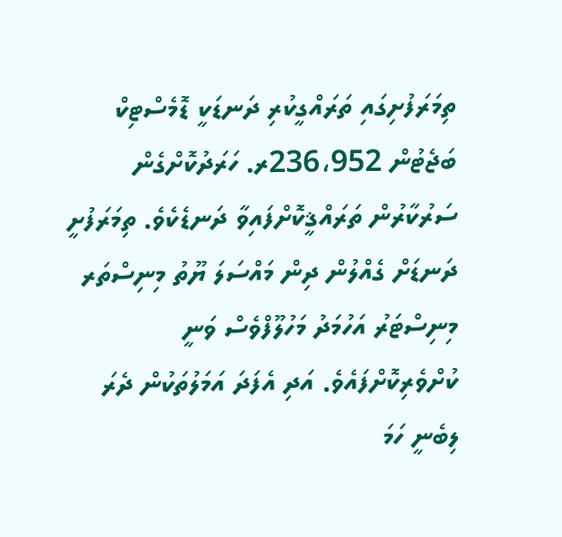ތިމަރަފުށިގައި ތަރައްގީކުރި ދަނޑަކީ ޑޮމެސްޓިކް ބަޖެޓުން 236،952ރ. ހަރަދުކޮށްގެން ސަރުކާރުން ތަރައްޤީކޮށްފައިވާ ދަނޑެކެވެ. ތިމަރަފުށީ ދަނޑަށް ގެއްލުން ދިން މައްސަލަ ޔޫތު މިނިސްތަރ މިނިސްޓަރު އަހުމަދު މަހުލޫފްވެސް ވަނީ ކުށްވެރިކޮށްފައެވެ. އަދި އެފަދަ އަމަލުތަކުން ދެރަ ލިބެނީ ހަމަ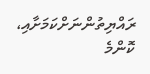ރައްޔިތުންނަށްކަމަށާއި، ކޮންމެ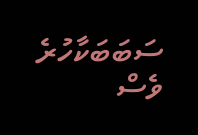ސަބަބަކާހުރެ ވެސް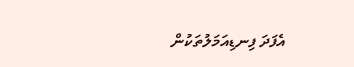އެފަދަ ފިނޑިއަމަލުތަކުން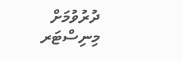ދުރުވުމަށް މިނިސްޓަރ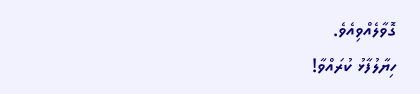ގޮވާލެއްވިއެވެ.
ހިޔާލުފާޅު ކުރައްވާ!